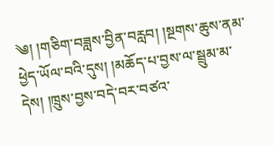༄། །གཅིག་བཟླས་བྱིན་བརླབ། །སྔགས་ཆུས་ནམ་ཕྱེད་ཡོལ་བའི་དུས། །མཆོད་པ་བྱས་ལ་སྦྲུམ་མ་དེས། །ཁྲུས་བྱས་བདེ་བར་བཙའ་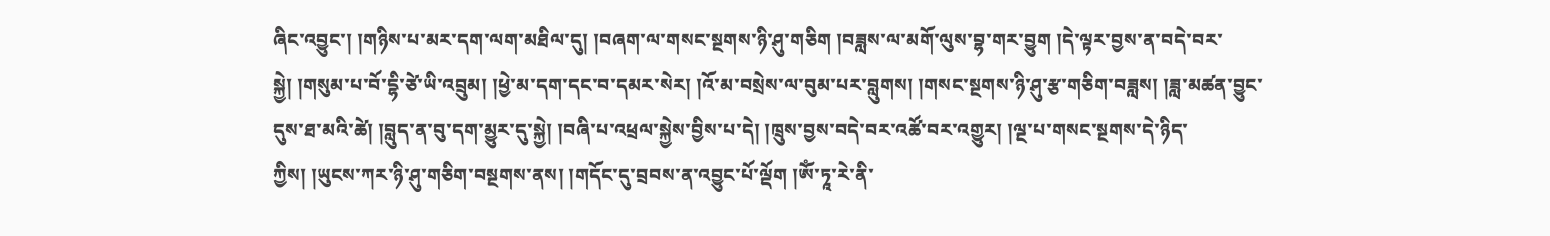ཞིང་འབྱུང་། །གཉིས་པ་མར་དག་ལག་མཐིལ་དུ། །བཞག་ལ་གསང་སྔགས་ཉི་ཤུ་གཅིག །བཟླས་ལ་མགོ་ལུས་བྷ་གར་བྱུག །དེ་ལྟར་བྱས་ན་བདེ་བར་སྐྱེ། །གསུམ་པ་བོ་དྷི་ཙེ་ཡི་འབྲུམ། །ཕྱེ་མ་དག་དང་བ་དམར་སེར། །འོ་མ་བསྲེས་ལ་བུམ་པར་བླུགས། །གསང་སྔགས་ཉི་ཤུ་རྩ་གཅིག་བཟླས། །ཟླ་མཚན་བྱུང་དུས་ཐ་མའི་ཚེ། །བླུད་ན་བུ་དག་མྱུར་དུ་སྐྱེ། །བཞི་པ་འཕྲལ་སྐྱེས་བྱིས་པ་དེ། །ཁྲུས་བྱས་བདེ་བར་འཚོ་བར་འགྱུར། །ལྔ་པ་གསང་སྔགས་དེ་ཉིད་ཀྱིས། །ཡུངས་ཀར་ཉི་ཤུ་གཅིག་བསྔགས་ནས། །གདོང་དུ་བྲབས་ན་འབྱུང་པོ་ལྡོག །ཨོཾ་ཏཱ་རེ་ནི་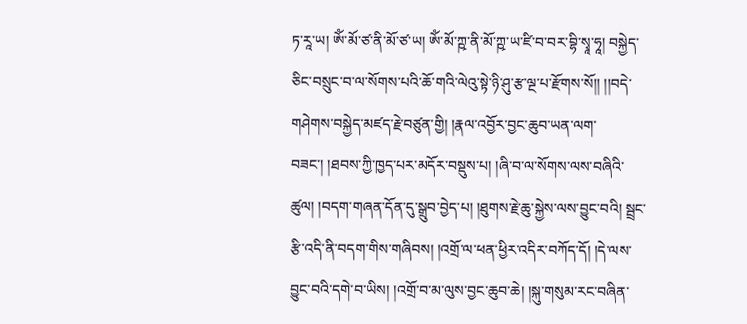ཏ་རཱ་ཡ། ཨོཾ་མོ་ཙ་ནི་མོ་ཙ་ཡ། ཨོཾ་མོ་ཀྵ་ནི་མོ་ཀྵ་ཡ་ཛི་བ་བར་བྷི་སྭཱ་ཧཱ། བསྐྱེད་ཅིང་བསྲུང་བ་ལ་སོགས་པའི་ཆོ་གའི་ལེའུ་སྟེ་ཉི་ཤུ་རྩ་ལྔ་པ་རྫོགས་སོ།། །།བདེ་གཤེགས་བསྐྱེད་མཛད་རྗེ་བཙུན་གྱི། །རྣལ་འབྱོར་བྱང་ཆུབ་ཡན་ལག་བཟང་། །ཐབས་ཀྱི་ཁྱད་པར་མདོར་བསྡུས་པ། །ཞི་བ་ལ་སོགས་ལས་བཞིའི་ཚུལ། །བདག་གཞན་དོན་དུ་སྒྲུབ་བྱེད་པ། །ཐུགས་རྗེ་ཆུ་སྐྱེས་ལས་བྱུང་བའི། སྦྲང་རྩི་འདི་ནི་བདག་གིས་གཞིབས། །འགྲོ་ལ་ཕན་ཕྱིར་འདིར་བཀོད་དོ། །དེ་ལས་བྱུང་བའི་དགེ་བ་ཡིས། །འགྲོ་བ་མ་ལུས་བྱང་ཆུབ་ཆེ། །སྐུ་གསུམ་རང་བཞིན་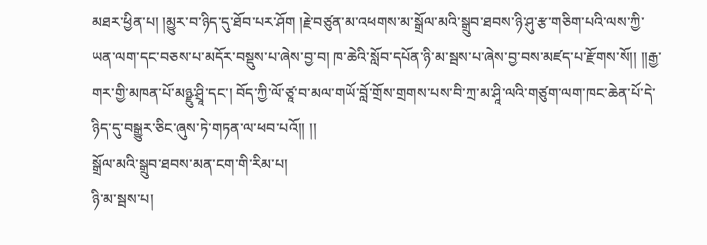མཐར་ཕྱིན་པ། །མྱུར་བ་ཉིད་དུ་ཐོབ་པར་ཤོག །རྗེ་བཙུན་མ་འཕགས་མ་སྒྲོལ་མའི་སྒྲུབ་ཐབས་ཉི་ཤུ་རྩ་གཅིག་པའི་ལས་ཀྱི་ཡན་ལག་དང་བཅས་པ་མདོར་བསྡུས་པ་ཞེས་བྱ་བ། ཁ་ཆེའི་སློབ་དཔོན་ཉི་མ་སྦས་པ་ཞེས་བྱ་བས་མཛད་པ་རྫོགས་སོ།། །།རྒྱ་གར་གྱི་མཁན་པོ་མཉྫུ་ཤྲཱི་དང་། བོད་ཀྱི་ལོ་ཙཱ་བ་མལ་གཡོ་བློ་གྲོས་གྲགས་པས་བི་ཀྲ་མ་ཤཱི་ལའི་གཙུག་ལག་ཁང་ཆེན་པོ་དེ་ཉིད་དུ་བསྒྱུར་ཅིང་ཞུས་ཏེ་གཏན་ལ་ཕབ་པའོ།། །།
སྒྲོལ་མའི་སྒྲུབ་ཐབས་མན་ངག་གི་རིམ་པ།
ཉི་མ་སྦས་པ།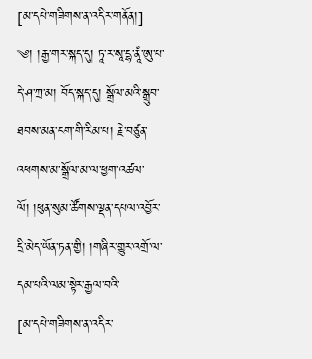[མ་དཔེ་གཟིགས་ན་འདིར་གནོན།]
༄། །རྒྱ་གར་སྐད་དུ། ཏཱ་ར་སཱ་དྷ་ནཱཾ་ཨུ་པ་དེ་ཤ་ཀྲ་མ། བོད་སྐད་དུ། སྒྲོལ་མའི་སྒྲུབ་ཐབས་མན་ངག་གི་རིམ་པ། རྗེ་བཙུན་འཕགས་མ་སྒྲོལ་མ་ལ་ཕྱག་འཚལ་ལོ། །ཕུན་སུམ་ཚོགས་ལྡན་དཔལ་འབྱོར་དྲི་མེད་ཡོན་ཏན་གྱི། །གཞིར་གྱུར་འགྲོ་ལ་དམ་པའི་ལམ་སྟེར་རྒྱལ་བའི་
[མ་དཔེ་གཟིགས་ན་འདིར་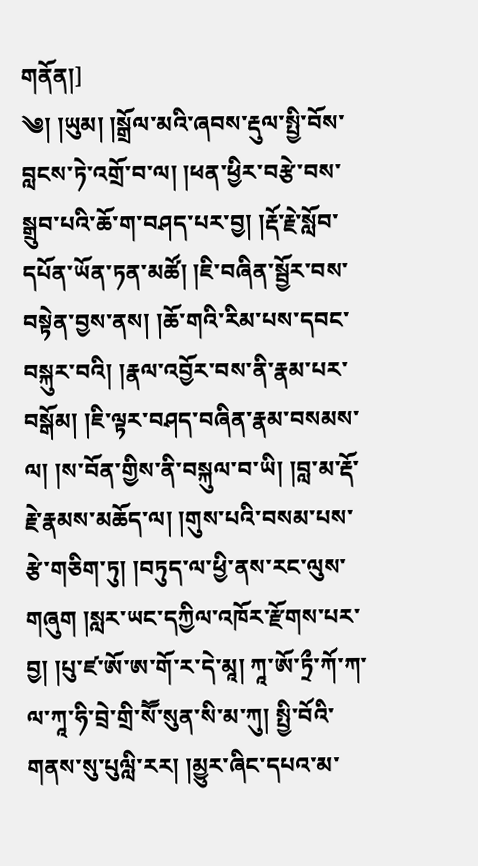གནོན།]
༄། །ཡུམ། །སྒྲོལ་མའི་ཞབས་རྡུལ་སྤྱི་བོས་བླངས་ཏེ་འགྲོ་བ་ལ། །ཕན་ཕྱིར་བརྩེ་བས་སྒྲུབ་པའི་ཆོ་ག་བཤད་པར་བྱ། །རྡོ་རྗེ་སློབ་དཔོན་ཡོན་ཏན་མཚོ། །ཇི་བཞིན་སྦྱོར་བས་བསྟེན་བྱས་ནས། །ཆོ་གའི་རིམ་པས་དབང་བསྐུར་བའི། །རྣལ་འབྱོར་བས་ནི་རྣམ་པར་བསྒོམ། །ཇི་ལྟར་བཤད་བཞིན་རྣམ་བསམས་ལ། །ས་བོན་གྱིས་ནི་བསྐུལ་བ་ཡི། །བླ་མ་རྡོ་རྗེ་རྣམས་མཆོད་ལ། །གུས་པའི་བསམ་པས་རྩེ་གཅིག་ཏུ། །བཏུད་ལ་ཕྱི་ནས་རང་ལུས་གཞུག །སླར་ཡང་དཀྱིལ་འཁོར་རྫོགས་པར་བྱ། །པུ་ཛ་ཨོ་ཨ་གོ་ར་དེ་མཱ། ཀཱ་ཨོ་ཏྲྀ་ཀོ་ཀ་ལ་ཀཱ་ཧི་བྲེ་གྲི་སཽ་སུན་སི་མ་ཀུ། སྤྱི་བོའི་གནས་སུ་པུལླི་རར། །མྱུར་ཞིང་དཔའ་མ་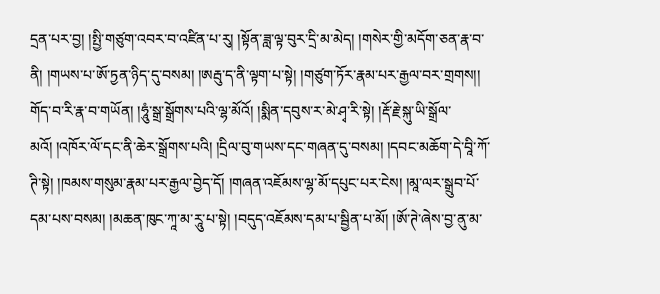དྲན་པར་བྱ། །སྤྱི་གཙུག་འབར་བ་འཛིན་པ་རུ། །སྟོན་ཟླ་ལྟ་བུར་དྲི་མ་མེད། །གསེར་གྱི་མདོག་ཅན་རྣ་བ་ནི། །གཡས་པ་ཨོ་ཏྱན་ཉིད་དུ་བསམ། །ཨརྦུ་ད་ནི་ལྟག་པ་སྟེ། །གཙུག་ཏོར་རྣམ་པར་རྒྱལ་བར་གྲགས།། གོད་བ་རི་རྣ་བ་གཡོན། །ཧཱུཾ་སྒྲ་སྒྲོགས་པའི་ལྷ་མོའོ། །སྨིན་དབུས་ར་མེ་ཤྭ་རི་སྟེ། །རྡོ་རྗེ་སྐུ་ཡི་སྒྲོལ་མའོ། །འཁོར་ལོ་དང་ནི་ཆེར་སྒྲོགས་པའི། །དྲིལ་བུ་གཡས་དང་གཞན་དུ་བསམ། །དབང་མཆོག་དེ་བཱི་ཀོ་ཊི་སྟེ། །ཁམས་གསུམ་རྣམ་པར་རྒྱལ་བྱེད་དོ། །གཞན་འཇོམས་ལྷ་མོ་དཔུང་པར་ངེས། །མཱ་ལར་སྒྲུབ་པོ་དམ་པས་བསམ། །མཆན་ཁུང་ཀཱ་མ་རཱུ་པ་སྟེ། །བདུད་འཇོམས་དམ་པ་སྦྱིན་པ་མོ། །ཨོ་ཊེ་ཞེས་བྱ་ནུ་མ་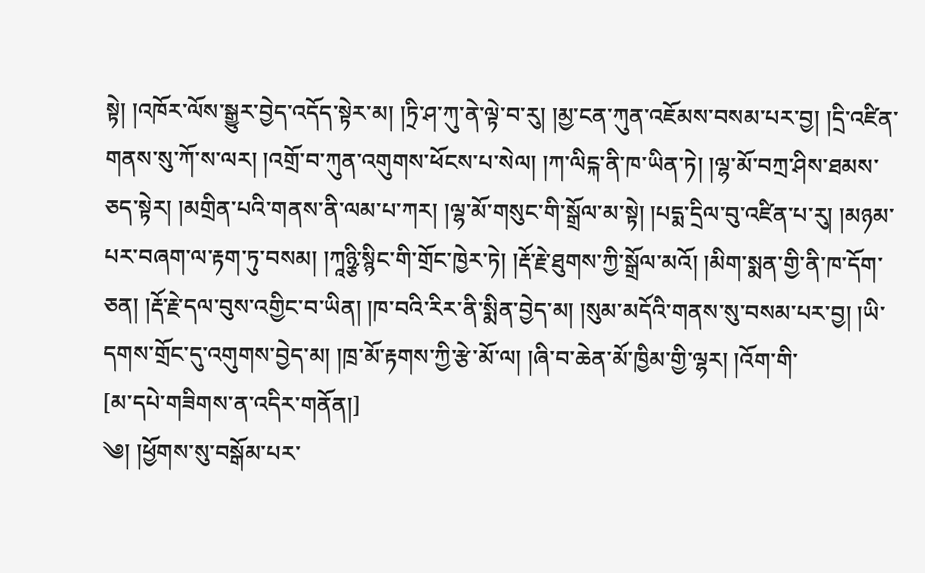སྟེ། །འཁོར་ལོས་སྒྱུར་བྱེད་འདོད་སྟེར་མ། །ཏྲི་ཤ་ཀུ་ནེ་ལྟེ་བ་རུ། །མྱ་ངན་ཀུན་འཇོམས་བསམ་པར་བྱ། །དྲི་འཛིན་གནས་སུ་ཀོ་ས་ལར། །འགྲོ་བ་ཀུན་འགུགས་ཕོངས་པ་སེལ། །ཀ་ལིངྐ་ནི་ཁ་ཡིན་ཏེ། །ལྷ་མོ་བཀྲ་ཤིས་ཐམས་ཅད་སྟེར། །མགྲིན་པའི་གནས་ནི་ལམ་པ་ཀར། །ལྷ་མོ་གསུང་གི་སྒྲོལ་མ་སྟེ། །པདྨ་དྲིལ་བུ་འཛིན་པ་རུ། །མཉམ་པར་བཞག་ལ་རྟག་ཏུ་བསམ། །ཀཱཉྩི་སྙིང་གི་གྲོང་ཁྱེར་ཏེ། །རྡོ་རྗེ་ཐུགས་ཀྱི་སྒྲོལ་མའོ། །མིག་སྨན་གྱི་ནི་ཁ་དོག་ཅན། །རྡོ་རྗེ་དལ་བུས་འགྱིང་བ་ཡིན། །ཁ་བའི་རིར་ནི་སྨིན་བྱེད་མ། །སུམ་མདོའི་གནས་སུ་བསམ་པར་བྱ། །ཡི་དགས་གྲོང་དུ་འགུགས་བྱེད་མ། །ཁྲ་མོ་རྟགས་ཀྱི་རྩེ་མོ་ལ། །ཞི་བ་ཆེན་མོ་ཁྱིམ་གྱི་ལྷར། །འོག་གི་
[མ་དཔེ་གཟིགས་ན་འདིར་གནོན།]
༄། །ཕྱོགས་སུ་བསྒོམ་པར་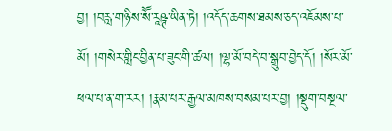བྱ། །བརླ་གཉིས་སཽ་རཱཥྚ་ཡིན་ཏེ། །འདོད་ཆགས་ཐམས་ཅད་འཇོམས་པ་མོ། །གསེར་གླིང་བྱིན་པ་ཟུང་གི་ཚལ། །ལྷ་མོ་བདེ་བ་སྒྲུབ་བྱེད་དོ། །སོར་མོ་ཕལ་པ་ན་ག་རར། །རྣམ་པར་རྒྱལ་མཁས་བསམ་པར་བྱ། །སྡུག་བསྔལ་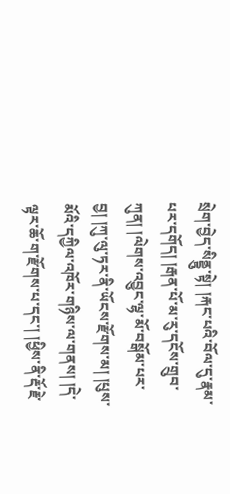སྲེག་བྱེད་སིནྡྟུ་སྟེ། །རྐང་པའི་བོལ་དུ་རྣམ་པར་དགོད། །རྒན་པོ་མ་རུ་དངོས་གྲུབ་ཀུན། །ལེགས་འབྱུང་ལྷ་མོ་བསྒོམ་པར་བྱ། །ཀུ་ལུ་ཏར་ནི་ཡོངས་རྫོགས་མ། །པུས་མོའི་དཀྱིལ་འཁོར་གཉིས་ལ་གནས། །དེ་ལྟར་ཆོ་ག་རྫོགས་པ་དང་། །ཕྱིས་ནི་རྡོ་རྗེ་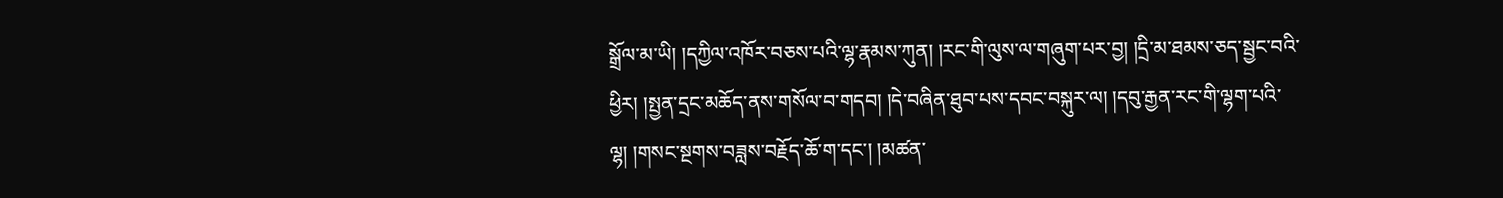སྒྲོལ་མ་ཡི། །དཀྱིལ་འཁོར་བཅས་པའི་ལྷ་རྣམས་ཀུན། །རང་གི་ལུས་ལ་གཞུག་པར་བྱ། །དྲི་མ་ཐམས་ཅད་སྦྱང་བའི་ཕྱིར། །སྤྱན་དྲང་མཆོད་ནས་གསོལ་བ་གདབ། །དེ་བཞིན་ཐུབ་པས་དབང་བསྐུར་ལ། །དབུ་རྒྱན་རང་གི་ལྷག་པའི་ལྷ། །གསང་སྔགས་བཟླས་བརྗོད་ཆོ་ག་དང་། །མཚན་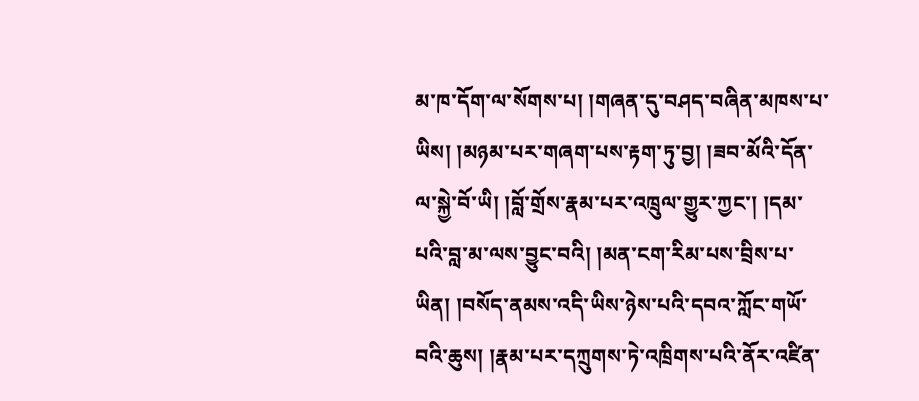མ་ཁ་དོག་ལ་སོགས་པ། །གཞན་དུ་བཤད་བཞིན་མཁས་པ་ཡིས། །མཉམ་པར་གཞག་པས་རྟག་ཏུ་བྱ། །ཟབ་མོའི་དོན་ལ་སྐྱེ་བོ་ཡི། །བློ་གྲོས་རྣམ་པར་འཁྲུལ་གྱུར་ཀྱང་། །དམ་པའི་བླ་མ་ལས་བྱུང་བའི། །མན་ངག་རིམ་པས་བྲིས་པ་ཡིན། །བསོད་ནམས་འདི་ཡིས་ཉེས་པའི་དབའ་ཀློང་གཡོ་བའི་ཆུས། །རྣམ་པར་དཀྲུགས་ཏེ་འཁྲིགས་པའི་ནོར་འཛིན་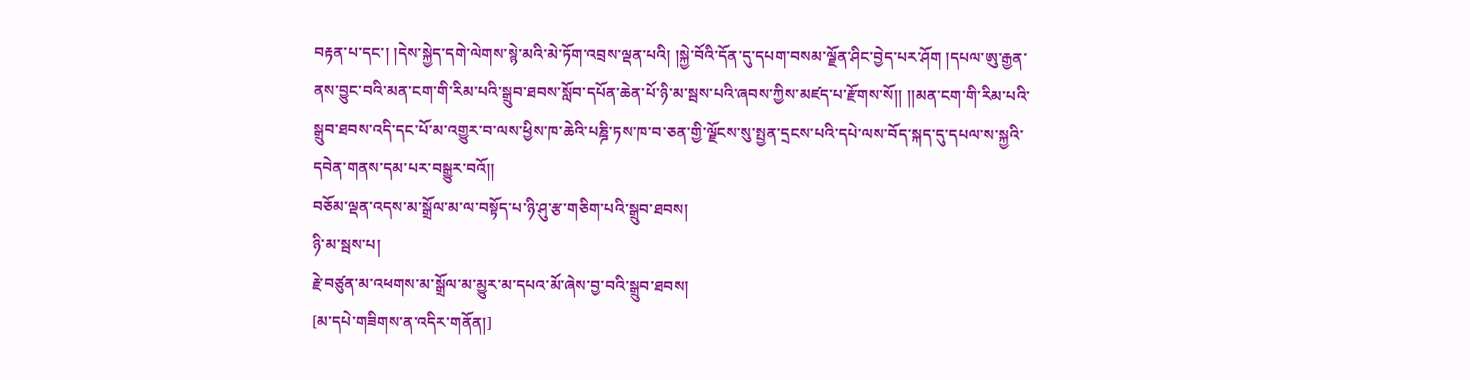བརྟན་པ་དང་། །དེས་སྐྱེད་དགེ་ལེགས་སྙེ་མའི་མེ་ཏོག་འབྲས་ལྡན་པའི། །སྐྱེ་བོའི་དོན་དུ་དཔག་བསམ་ལྗོན་ཤིང་བྱེད་པར་ཤོག །དཔལ་ཨུ་རྒྱན་ནས་བྱུང་བའི་མན་ངག་གི་རིམ་པའི་སྒྲུབ་ཐབས་སློབ་དཔོན་ཆེན་པོ་ཉི་མ་སྦས་པའི་ཞབས་ཀྱིས་མཛད་པ་རྫོགས་སོ།། །།མན་ངག་གི་རིམ་པའི་སྒྲུབ་ཐབས་འདི་དང་པོ་མ་འགྱུར་བ་ལས་ཕྱིས་ཁ་ཆེའི་པཎྜི་ཏས་ཁ་བ་ཅན་གྱི་ལྗོངས་སུ་སྤྱན་དྲངས་པའི་དཔེ་ལས་བོད་སྐད་དུ་དཔལ་ས་སྐྱའི་དབེན་གནས་དམ་པར་བསྒྱུར་བའོ།།
བཅོམ་ལྡན་འདས་མ་སྒྲོལ་མ་ལ་བསྟོད་པ་ཉི་ཤུ་རྩ་གཅིག་པའི་སྒྲུབ་ཐབས།
ཉི་མ་སྦས་པ།
རྗེ་བཙུན་མ་འཕགས་མ་སྒྲོལ་མ་མྱུར་མ་དཔའ་མོ་ཞེས་བྱ་བའི་སྒྲུབ་ཐབས།
[མ་དཔེ་གཟིགས་ན་འདིར་གནོན།]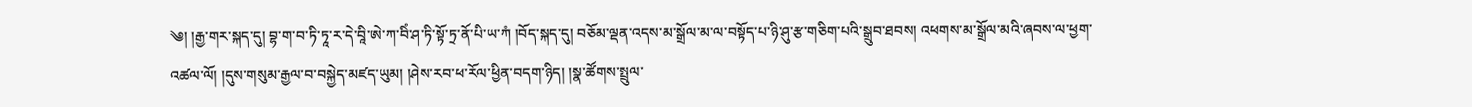༄། །རྒྱ་གར་སྐད་དུ། བྷ་ག་བ་ཏི་ཏཱ་ར་དེ་བཱི་ཨེ་ཀ་བིཾ་ཤ་ཏི་སྟོ་ཏྲ་ནོ་པི་ཡ་ཀཾ །བོད་སྐད་དུ། བཅོམ་ལྡན་འདས་མ་སྒྲོལ་མ་ལ་བསྟོད་པ་ཉི་ཤུ་རྩ་གཅིག་པའི་སྒྲུབ་ཐབས། འཕགས་མ་སྒྲོལ་མའི་ཞབས་ལ་ཕྱག་འཚལ་ལོ། །དུས་གསུམ་རྒྱལ་བ་བསྐྱེད་མཛད་ཡུམ། །ཤེས་རབ་ཕ་རོལ་ཕྱིན་བདག་ཉིད། །སྣ་ཚོགས་སྤྲུལ་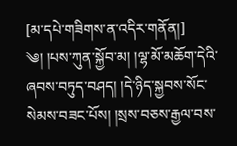[མ་དཔེ་གཟིགས་ན་འདིར་གནོན།]
༄། །པས་ཀུན་སྐྱོབ་མ། །ལྷ་མོ་མཆོག་དེའི་ཞབས་བཏུད་བཤད། །དེ་ཉིད་སྐྱབས་སོང་སེམས་བཟང་པོས། །སྲས་བཅས་རྒྱལ་བས་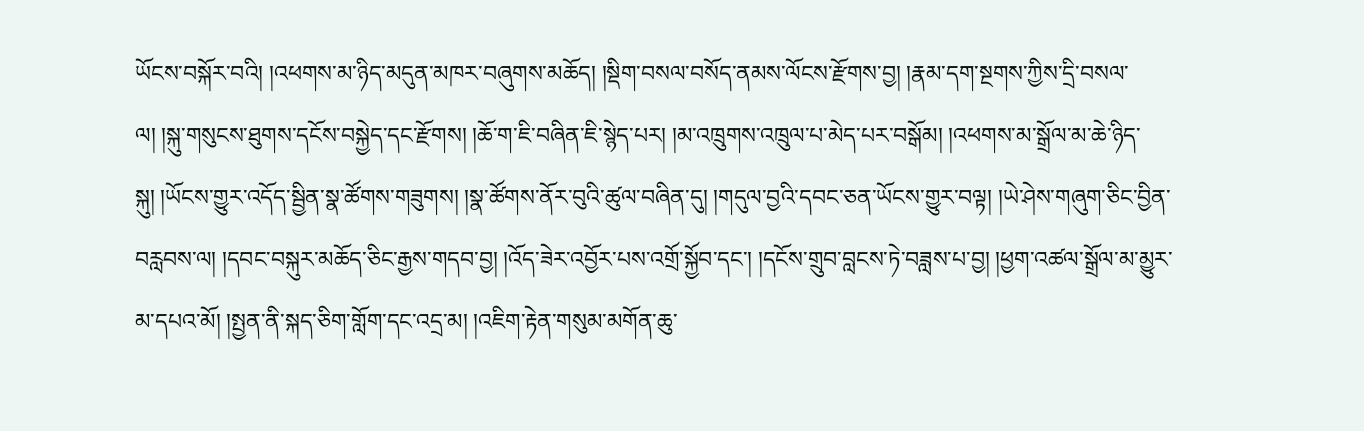ཡོངས་བསྐོར་བའི། །འཕགས་མ་ཉིད་མདུན་མཁར་བཞུགས་མཆོད། །སྡིག་བསལ་བསོད་ནམས་ལོངས་རྫོགས་བྱ། །རྣམ་དག་སྔགས་ཀྱིས་དྲི་བསལ་ལ། །སྐུ་གསུངས་ཐུགས་དངོས་བསྐྱེད་དང་རྫོགས། །ཆོ་ག་ཇི་བཞིན་ཇི་སྙེད་པར། །མ་འཁྲུགས་འཁྲུལ་པ་མེད་པར་བསྒོམ། །འཕགས་མ་སྒྲོལ་མ་ཆེ་ཉིད་སྐུ། །ཡོངས་གྱུར་འདོད་སྦྱིན་སྣ་ཚོགས་གཟུགས། །སྣ་ཚོགས་ནོར་བུའི་ཚུལ་བཞིན་དུ། །གདུལ་བྱའི་དབང་ཅན་ཡོངས་གྱུར་བལྟ། །ཡེ་ཤེས་གཞུག་ཅིང་བྱིན་བརླབས་ལ། །དབང་བསྐུར་མཆོད་ཅིང་རྒྱས་གདབ་བྱ། །འོད་ཟེར་འབྱོར་པས་འགྲོ་སྐྱོབ་དང་། །དངོས་གྲུབ་བླངས་ཏེ་བཟླས་པ་བྱ། །ཕྱག་འཚལ་སྒྲོལ་མ་མྱུར་མ་དཔའ་མོ། །སྤྱན་ནི་སྐད་ཅིག་གློག་དང་འདྲ་མ། །འཇིག་རྟེན་གསུམ་མགོན་ཆུ་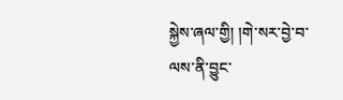སྐྱེས་ཞལ་གྱི། །གེ་སར་བྱེ་བ་ལས་ནི་བྱུང་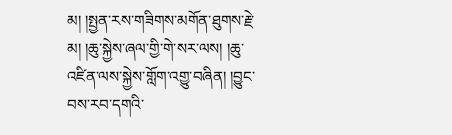མ། །སྤྱན་རས་གཟིགས་མགོན་ཐུགས་རྗེ་མ། །ཆུ་སྐྱེས་ཞལ་གྱི་གེ་སར་ལས། །ཆུ་འཛིན་ལས་སྐྱེས་གློག་འགྱུ་བཞིན། །བྱུང་བས་རབ་དགའི་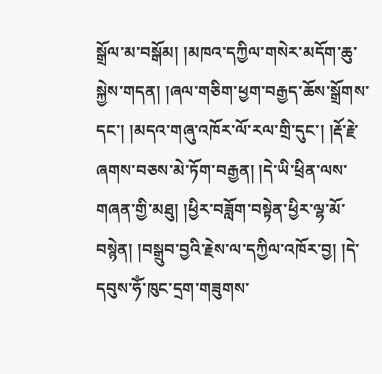སྒྲོལ་མ་བསྒོམ། །མཁའ་དཀྱིལ་གསེར་མདོག་ཆུ་སྐྱེས་གདན། །ཞལ་གཅིག་ཕྱག་བརྒྱད་ཆོས་སྒྲོགས་དང་། །མདའ་གཞུ་འཁོར་ལོ་རལ་གྲི་དུང་། །རྡོ་རྗེ་ཞགས་བཅས་མེ་ཏོག་བརྒྱན། །དེ་ཡི་ཕྲིན་ལས་གཞན་གྱི་མཐུ། །ཕྱིར་བཟློག་བསྟེན་ཕྱིར་ལྷ་མོ་བསྙེན། །བསྒྲུབ་བྱའི་རྗེས་ལ་དཀྱིལ་འཁོར་བྱ། །དེ་དབུས་ཧོཾ་ཁུང་དྲག་གཟུགས་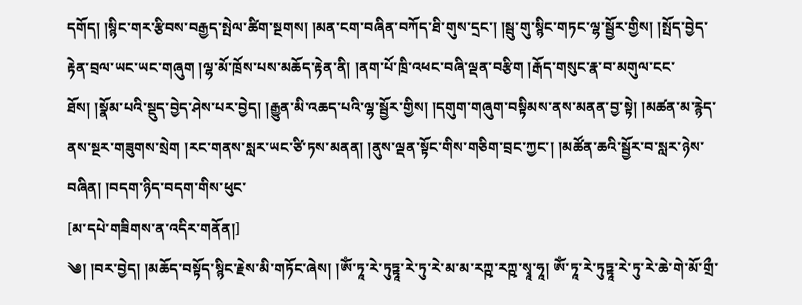དགོད། །སྙིང་གར་རྩིབས་བརྒྱད་སྤེལ་ཚིག་སྔགས། །མན་ངག་བཞིན་བཀོད་ཐི་གུས་དྲང་། །སྦུ་གུ་སྙིང་གཏང་ལྷ་སྦྱོར་གྱིས། །སྤོད་བྱེད་རྟེན་བྲལ་ཡང་ཡང་གཞུག །ལྷ་མོ་ཁྲོས་པས་མཆོད་རྟེན་ནི། །ནག་པོ་ཁྲི་འཕང་བཞི་ལྡན་བརྩིག །རྒོད་གསུང་རྣ་བ་མགུལ་ངང་ཐོས། །སྣོམ་པའི་སྡུད་བྱེད་ཤེས་པར་བྱེད། །རྒྱུན་མི་འཆད་པའི་ལྷ་སྦྱོར་གྱིས། །དགུག་གཞུག་བསྟིམས་ནས་མནན་བྱ་སྟེ། །མཚན་མ་རྙེད་ནས་སྔར་གཟུགས་སྲེག །རང་གནས་སླར་ཡང་ཙི་ཏས་མནན། །ནུས་ལྡན་སྟོང་གིས་གཅིག་བྲང་ཀྱང་། །མཚོན་ཆའི་སྦྱོར་བ་སླར་ཉེས་བཞིན། །བདག་ཉིད་བདག་གིས་ཕུང་
[མ་དཔེ་གཟིགས་ན་འདིར་གནོན།]
༄། །བར་བྱེད། །མཆོད་བསྟོད་སྙིང་རྗེས་མི་གཏོང་ཞེས། །ཨོཾ་ཏཱ་རེ་ཏུཏྟཱ་རེ་ཏུ་རེ་མ་མ་རཀྵ་རཀྵ་སྭཱ་ཧཱ། ཨོཾ་ཏཱ་རེ་ཏུཏྟཱ་རེ་ཏུ་རེ་ཆེ་གེ་མོ་གྲྀ་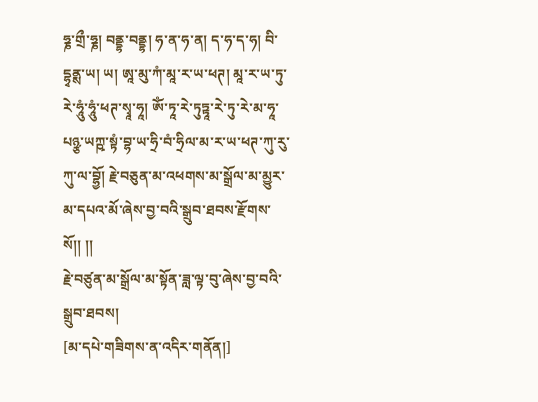ཧྞ་གྲྀ་ཧྞ། བནྡྷ་བནྡྷ། ཧ་ན་ཧ་ན། ད་ཧ་ད་ཧ། བི་དྷྭནྶ་ཡ། ཡ། ཨཱ་མུ་ཀཾ་མཱ་ར་ཡ་ཕཊ། མཱ་ར་ཡ་ཏུ་རེ་ཧཱུཾ་ཧཱུཾ་ཕཊ་སྭཱ་ཧཱ། ཨོཾ་ཏཱ་རེ་ཏུཏྟཱ་རེ་ཏུ་རེ་མ་ཧཱ་པཉྩ་ཡཀྵ་སྟཾ་བྷ་ཡ་ཧྲི་བཾ་ཧྲིལ་མ་ར་ཡ་ཕཊ་ཀུ་རུ་ཀུ་ལ་བྷྱོ། རྗེ་བཅུན་མ་འཕགས་མ་སྒྲོལ་མ་མྱུར་མ་དཔའ་མོ་ཞེས་བྱ་བའི་སྒྲུབ་ཐབས་རྫོགས་སོ།། །།
རྗེ་བཙུན་མ་སྒྲོལ་མ་སྟོན་ཟླ་ལྟ་བུ་ཞེས་བྱ་བའི་སྒྲུབ་ཐབས།
[མ་དཔེ་གཟིགས་ན་འདིར་གནོན།]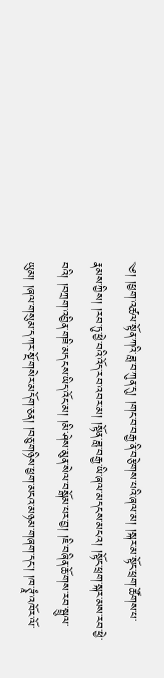༄། །ཕྱག་འཚལ་སྟོན་ཀའི་ཟླ་བ་ཀུན་དུ། །གང་བ་བརྒྱ་ནི་བརྩེགས་པའི་ཞལ་མ། །སྐར་མ་སྟོང་ཕྲག་ཚོགས་པ་རྣམས་ཀྱིས། །རབ་ཏུ་ཕྱེ་བའི་འོད་རབ་འབར་མ། །སྟོན་ཟླ་བརྒྱ་ཡི་ཞལ་མདངས་མངའ། །སྟོང་ཕྲག་སྐར་མས་རབ་ཕྱེ་བའི། །བཀྲག་འབྱིན་གཟི་མདངས་ཡིད་འོང་མ། །མི་ཤེས་མུན་སེལ་བསྒོམ་པར་བྱ། །ཇི་བཞིན་ཆོ་གས་རབ་སྦྲུལ་ཡུམ། །ཞལ་གསུམ་དཀར་སྔོ་གསེར་མདོག་ཅན། །བཅུ་གཉིས་ཕྱག་མངའ་མཉམ་གཞག་དང་། །ཁ་ཊྭཱཾ་འཁོར་ལོ་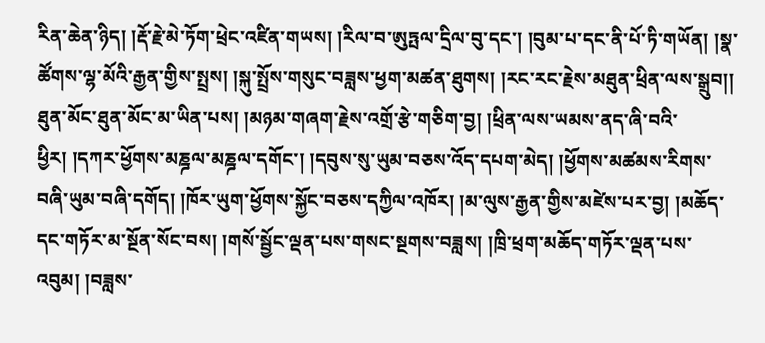རིན་ཆེན་ཉིད། །རྡོ་རྗེ་མེ་ཏོག་ཕྲེང་འཛིན་གཡས། །རིལ་བ་ཨུཏྤལ་དྲིལ་བུ་དང་། །བུམ་པ་དང་ནི་པོ་ཏི་གཡོན། །སྣ་ཚོགས་ལྷ་མོའི་རྒྱན་གྱིས་སྤྲས། །སྐུ་སྤྲོས་གསུང་བཟླས་ཕྱག་མཚན་ཐུགས། །རང་རང་རྗེས་མཐུན་ཕྲིན་ལས་སྒྲུབ།། ཐུན་མོང་ཐུན་མོང་མ་ཡིན་པས། །མཉམ་གཞག་རྗེས་འགྲོ་རྩེ་གཅིག་བྱ། །ཕྲིན་ལས་ཡམས་ནད་ཞི་བའི་ཕྱིར། །དཀར་ཕྱོགས་མཎྜལ་མཎྜལ་དགོང་། །དབུས་སུ་ཡུམ་བཅས་འོད་དཔག་མེད། །ཕྱོགས་མཚམས་རིགས་བཞི་ཡུམ་བཞི་དགོད། །ཁོར་ཡུག་ཕྱོགས་སྐྱོང་བཅས་དཀྱིལ་འཁོར། །མ་ལུས་རྒྱན་གྱིས་མཛེས་པར་བྱ། །མཆོད་དང་གཏོར་མ་སྔོན་སོང་བས། །གསོ་སྦྱོང་ལྡན་པས་གསང་སྔགས་བཟླས། །ཁྲི་ཕྲག་མཆོད་གཏོར་ལྡན་པས་འབུམ། །བཟླས་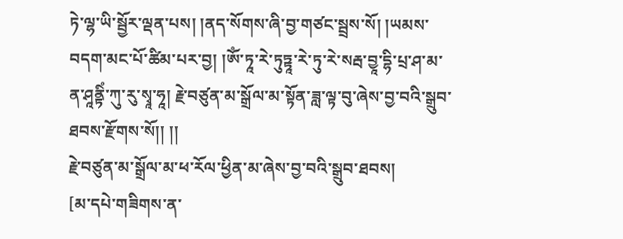ཏེ་ལྷ་ཡི་སྦྱོར་ལྡན་པས། །ནད་སོགས་ཞི་བྱ་གཙང་སྦྲས་སོ། །ཡམས་བདག་མང་པོ་ཚིམ་པར་བྱ། །ཨོཾ་ཏཱ་རེ་ཏུཏྟཱ་རེ་ཏུ་རེ་སརྦ་བྱཱ་དྷི་པྲ་ཤ་མ་ན་ཤཱནྟིཾ་ཀུ་རུ་སྭཱ་ཧཱ། རྗེ་བཙུན་མ་སྒྲོལ་མ་སྟོན་ཟླ་ལྟ་བུ་ཞེས་བྱ་བའི་སྒྲུབ་ཐབས་རྫོགས་སོ།། །།
རྗེ་བཙུན་མ་སྒྲོལ་མ་ཕ་རོལ་ཕྱིན་མ་ཞེས་བྱ་བའི་སྒྲུབ་ཐབས།
[མ་དཔེ་གཟིགས་ན་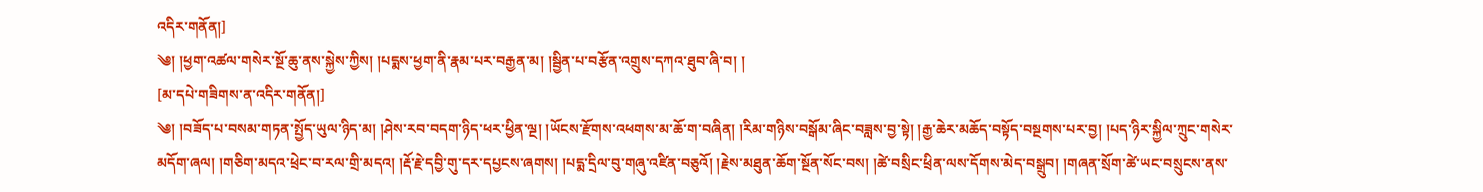འདིར་གནོན།]
༄། །ཕྱག་འཚལ་གསེར་སྔོ་ཆུ་ནས་སྐྱེས་ཀྱིས། །པདྨས་ཕྱག་ནི་རྣམ་པར་བརྒྱན་མ། །སྦྱིན་པ་བརྩོན་འགྲུས་དཀའ་ཐུབ་ཞི་བ། །
[མ་དཔེ་གཟིགས་ན་འདིར་གནོན།]
༄། །བཟོད་པ་བསམ་གཏན་སྤྱོད་ཡུལ་ཉིད་མ། །ཤེས་རབ་བདག་ཉིད་ཕར་ཕྱིན་ལྔ། །ཡོངས་རྫོགས་འཕགས་མ་ཆོ་ག་བཞིན། །རིམ་གཉིས་བསྒོམ་ཞིང་བཟླས་བྱ་སྟེ། །རྒྱ་ཆེར་མཆོད་བསྟོད་བསྔགས་པར་བྱ། །པད་ཉིར་སྐྱིལ་ཀྲུང་གསེར་མདོག་ཞལ། །གཅིག་མདའ་ཕྲེང་བ་རལ་གྲི་མདའ། །རྡོ་རྗེ་དབྱི་གུ་དར་དཔྱངས་ཞགས། །པདྨ་དྲིལ་བུ་གཞུ་འཛིན་བཅུའོ། །རྗེས་མཐུན་ཆོག་སྔོན་སོང་བས། །ཚེ་བསྲིང་ཕྲིན་ལས་དོགས་མེད་བསྒྲུབ། །གཞན་སྲོག་ཚེ་ཡང་བསྲུངས་ནས་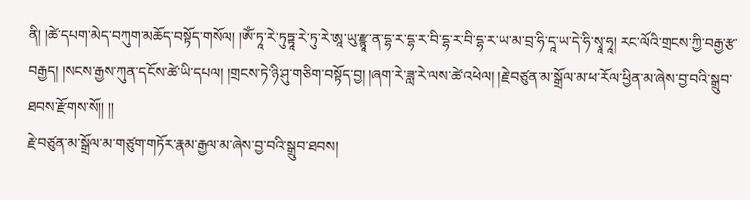ནི། །ཚེ་དཔག་མེད་བཀུག་མཆོད་བསྟོད་གསོལ། །ཨོཾ་ཏཱ་རེ་ཏུཏྟཱ་རེ་ཏུ་རེ་ཨཱ་ཡུ་རྫྙཱ་ན་དྷ་ར་དྷ་ར་བི་དྷ་ར་བི་དྷ་ར་ཡ་མ་བྲ་ཧི་དཱ་ཡ་དེ་ཧི་སྭཱ་ཧཱ། རང་ལོའི་གྲངས་ཀྱི་བརྒྱ་རྩ་བརྒྱད། །སངས་རྒྱས་ཀུན་དངོས་ཚེ་ཡི་དཔལ། །གྲངས་ཏེ་ཉི་ཤུ་གཅིག་བསྟོད་བྱ། །ཞག་རེ་ཟླ་རེ་ལས་ཚེ་འཕེལ། །རྗེ་བཙུན་མ་སྒྲོལ་མ་ཕ་རོལ་ཕྱིན་མ་ཞེས་བྱ་བའི་སྒྲུབ་ཐབས་རྫོགས་སོ།། །།
རྗེ་བཙུན་མ་སྒྲོལ་མ་གཙུག་གཏོར་རྣམ་རྒྱལ་མ་ཞེས་བྱ་བའི་སྒྲུབ་ཐབས།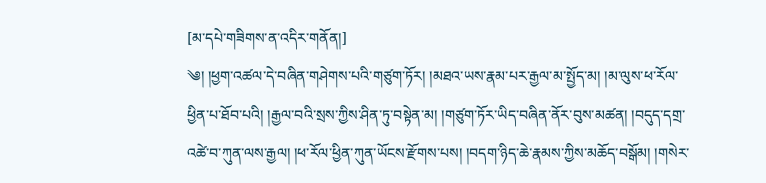[མ་དཔེ་གཟིགས་ན་འདིར་གནོན།]
༄། །ཕྱག་འཚལ་དེ་བཞིན་གཤེགས་པའི་གཙུག་ཏོར། །མཐའ་ཡས་རྣམ་པར་རྒྱལ་མ་སྤྱོད་མ། །མ་ལུས་ཕ་རོལ་ཕྱིན་པ་ཐོབ་པའི། །རྒྱལ་བའི་སྲས་ཀྱིས་ཤིན་ཏུ་བསྟེན་མ། །གཙུག་ཏོར་ཡིད་བཞིན་ནོར་བུས་མཚན། །བདུད་དགྲ་འཚེ་བ་ཀུན་ལས་རྒྱལ། །ཕ་རོལ་ཕྱིན་ཀུན་ཡོངས་རྫོགས་པས། །བདག་ཉིད་ཆེ་རྣམས་ཀྱིས་མཆོད་བསྒོམ། །གསེར་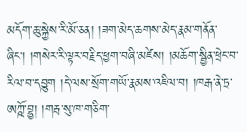མདོག་ཆུ་སྐྱེས་རི་མོ་ཅན། །ཟག་མེད་ཆགས་མེད་རྣམ་གནོན་ཞིང་། །གསེར་རི་ལྟར་བརྗིད་ཕྱག་བཞི་མཛེས། །མཆོག་སྦྱིན་ཕྲེང་བ་རིལ་བ་དབྱུག །དེ་ལས་སྲོག་གཡོ་རྣམས་འཇིལ་བ། །ཁརྒ་ནེ་ཏྲ་ཨཀྵོ་བྷྱ། །གརྦ་སུ་ཁ་གཅིག་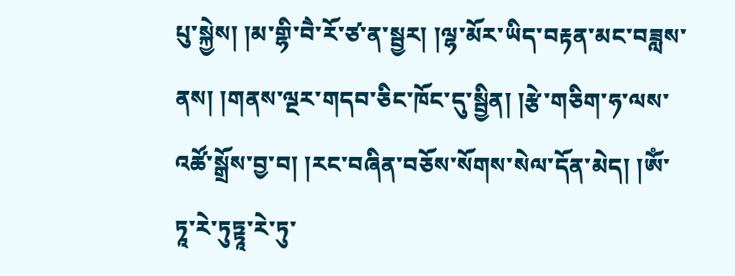པུ་སྐྱེས། །མ་གྷི་བཻ་རོ་ཙ་ན་སྦྱར། །ལྷ་མོར་ཡིད་བརྟན་མང་བཟླས་ནས། །གནས་ལྔར་གདབ་ཅིང་ཁོང་དུ་སྦྱིན། །རྩེ་གཅིག་ཧ་ལས་འཚོ་སྒྲོས་བྱ་བ། །རང་བཞིན་བཅོས་སོགས་སེལ་དོན་མེད། །ཨོཾ་ཏཱ་རེ་ཏུཏྟཱ་རེ་ཏུ་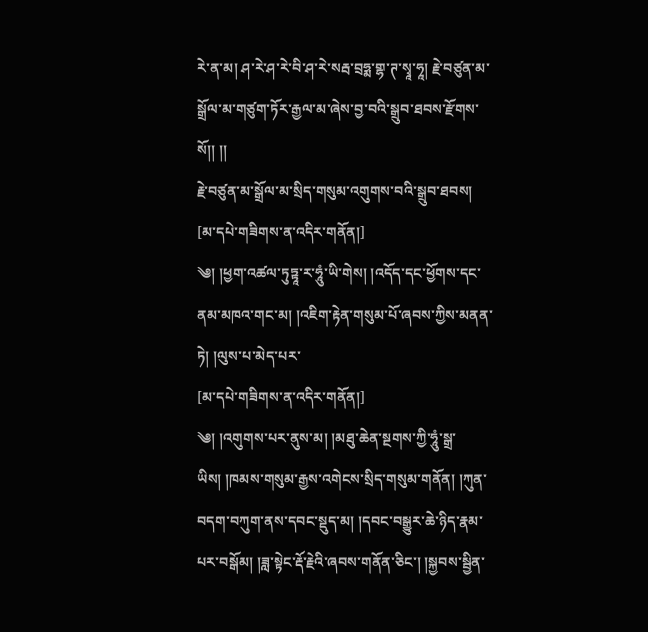རེ་ན་མ། ཤ་རེ་ཤ་རེ་བི་ཤ་རེ་སརྦ་བྲཧྨ་གྷ་ཊ་སྭཱ་ཧཱ། རྗེ་བཙུན་མ་སྒྲོལ་མ་གཙུག་ཏོར་རྒྱལ་མ་ཞེས་བྱ་བའི་སྒྲུབ་ཐབས་རྫོགས་སོ།། །།
རྗེ་བཙུན་མ་སྒྲོལ་མ་སྲིད་གསུམ་འགུགས་བའི་སྒྲུབ་ཐབས།
[མ་དཔེ་གཟིགས་ན་འདིར་གནོན།]
༄། །ཕྱག་འཚལ་ཏུཏྟཱ་ར་ཧཱུཾ་ཡི་གེས། །འདོད་དང་ཕྱོགས་དང་ནམ་མཁའ་གང་མ། །འཇིག་རྟེན་གསུམ་པོ་ཞབས་ཀྱིས་མནན་ཏེ། །ལུས་པ་མེད་པར་
[མ་དཔེ་གཟིགས་ན་འདིར་གནོན།]
༄། །འགུགས་པར་ནུས་མ། །མཐུ་ཆེན་སྔགས་ཀྱི་ཧཱུཾ་སྒྲ་ཡིས། །ཁམས་གསུམ་རྒྱས་འགེངས་སྲིད་གསུམ་གནོན། །ཀུན་བདག་བཀུག་ནས་དབང་སྡུད་མ། །དབང་བསྒྱུར་ཆེ་ཉིད་རྣམ་པར་བསྒོམ། །ཟླ་སྟེང་རྡོ་རྗེའི་ཞབས་གནོན་ཅིང་། །སྐྱབས་སྦྱིན་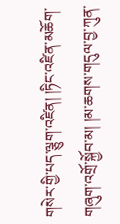གསེར་གྱི་པད་ལྕུག་འཛིན། །ཏིང་འཛིན་མཆོག་གཞུག་འགྲོ་སྐྱོབ་མ། །མ་ཆགས་གདུལ་བྱ་ཀུན་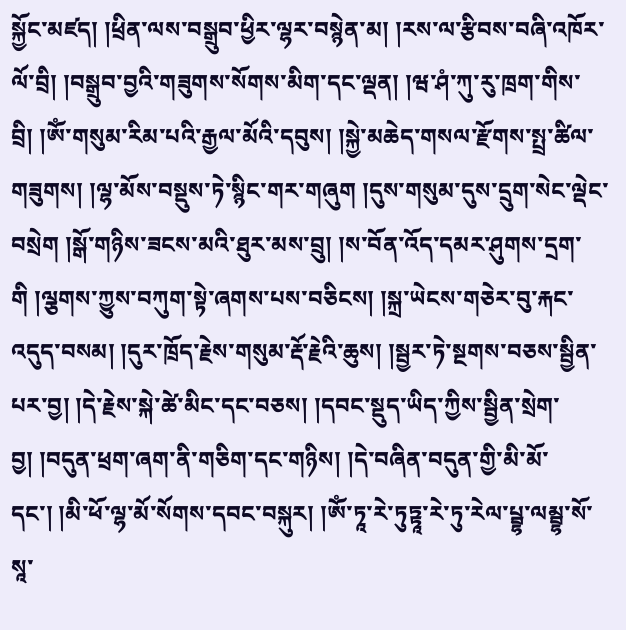སྐྱོང་མཛད། །ཕྲིན་ལས་བསྒྲུབ་ཕྱིར་ལྷར་བསྙེན་མ། །རས་ལ་རྩིབས་བཞི་འཁོར་ལོ་བྲི། །བསྒྲུབ་བྱའི་གཟུགས་སོགས་མིག་དང་ལྡན། །ཝ་ཤཾ་ཀུ་རུ་ཁྲག་གིས་བྲི། །ཨོཾ་གསུམ་རིམ་པའི་རྒྱལ་མོའི་དབུས། །སྐྱེ་མཆེད་གསལ་རྫོགས་སྤྲ་ཚིལ་གཟུགས། །ལྷ་མོས་བསྡུས་ཏེ་སྙིང་གར་གཞུག །དུས་གསུམ་དུས་དྲུག་སེང་ལྡེང་བསྲེག །སྒོ་གཉིས་ཟངས་མའི་ཐུར་མས་བྲུ། །ས་བོན་འོད་དམར་ཤུགས་དྲག་གི །ལྕགས་ཀྱུས་བཀུག་སྟེ་ཞགས་པས་བཅིངས། །སྐྲ་ཡེངས་གཅེར་བུ་རྐང་འདུད་བསམ། །དུར་ཁྲོད་རྗེས་གསུམ་རྡོ་རྗེའི་ཆུས། །སྦྱར་ཏེ་སྔགས་བཅས་སྦྱིན་པར་བྱ། །དེ་རྗེས་སྐེ་ཚེ་མིང་དང་བཅས། །དབང་སྡུད་ཡིད་ཀྱིས་སྦྱིན་སྲེག་བྱ། །བདུན་ཕྲག་ཞག་ནི་གཅིག་དང་གཉིས། །དེ་བཞིན་བདུན་གྱི་མི་མོ་དང་། །མི་ཕོ་ལྷ་མོ་སོགས་དབང་བསྐུར། །ཨོཾ་ཏཱ་རེ་ཏུཏྟཱ་རེ་ཏུ་རེལ་པྦྷ་ལམྦྷ་སོ་སཱ་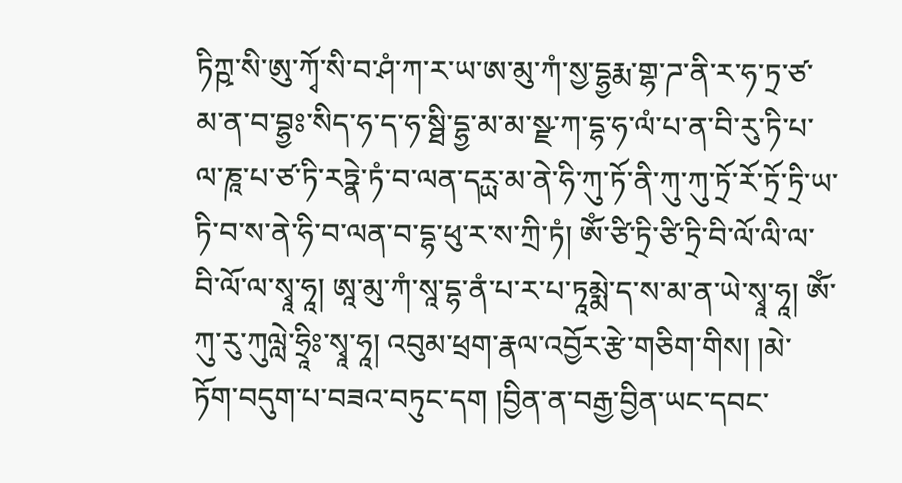ཏིཀྵ་སི་ཨུ་ཀྭོ་སི་བ་ཤཾ་ཀ་ར་ཡ་ཨ་མུ་ཀཾ་སྱ་དྷྱརྨ་གྷ་ཌ་ནི་ར་ཧ་ཏྲ་ཙ་མ་ན་བ་བྷྱཿ་སིད་ཧ་ད་ཧ་སྠི་དྷྱ་མ་མ་སྫ་ཀ་དྷ་ཧ་ལཾ་པ་ན་བི་རུ་ཏི་པ་ལ་ཎཱ་པ་ཙ་ཏི་རཏྣེ་ཏཾ་བ་ལན་དཪྻ་མ་ནེ་ཧི་ཀུ་ཏོ་ནི་ཀུ་ཀུ་ཏྲོ་རོ་ཏྲོ་ཏྲི་ཡ་ཏི་བ་ས་ནེ་ཧི་བ་ལན་བ་དྷ་ཕུ་ར་ས་ཀྲི་ཏཾ། ཨོཾ་ཙི་ཏྲི་ཙི་ཏྲི་བི་ལོ་ལི་ལ་བི་ལོ་ལ་སྭཱ་ཧཱ། ཨཱ་མུ་ཀཾ་སཱ་དྷ་ནཾ་པ་ར་པ་ཏཱམྨེ་ད་ས་མ་ན་ཡེ་སྭཱ་ཧཱ། ཨོཾ་ཀུ་རུ་ཀུལླེ་ཧྲཱིཿ་སྭཱ་ཧཱ། འབུམ་ཕྲག་རྣལ་འབྱོར་རྩེ་གཅིག་གིས། །མེ་ཏོག་བདུག་པ་བཟའ་བཏུང་དག །བྱིན་ན་བརྒྱ་བྱིན་ཡང་དབང་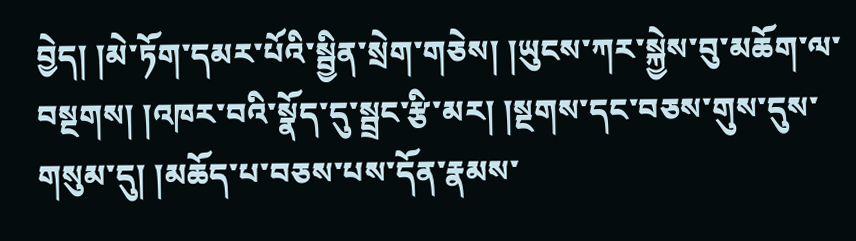བྱེད། །མེ་ཏོག་དམར་པོའི་སྦྱིན་སྲེག་གཅེས། །ཡུངས་ཀར་སྐྱེས་བུ་མཆོག་ལ་བསྔགས། །འཁར་བའི་སྣོད་དུ་སྦྲང་རྩི་མར། །སྔགས་དང་བཅས་གུས་དུས་གསུམ་དུ། །མཆོད་པ་བཅས་པས་དོན་རྣམས་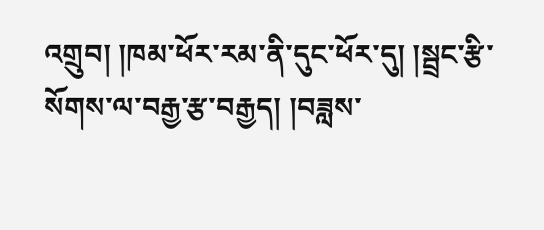འགྲུབ། །ཁམ་ཕོར་རམ་ནི་དུང་ཕོར་དུ། །སྦྲང་རྩི་སོགས་ལ་བརྒྱ་རྩ་བརྒྱད། །བཟླས་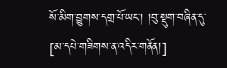སོ་མིག་བྱུགས་དགྲ་པོ་ཡང་། །བུ་སྡུག་བཞིན་དུ་
[མ་དཔེ་གཟིགས་ན་འདིར་གནོན།]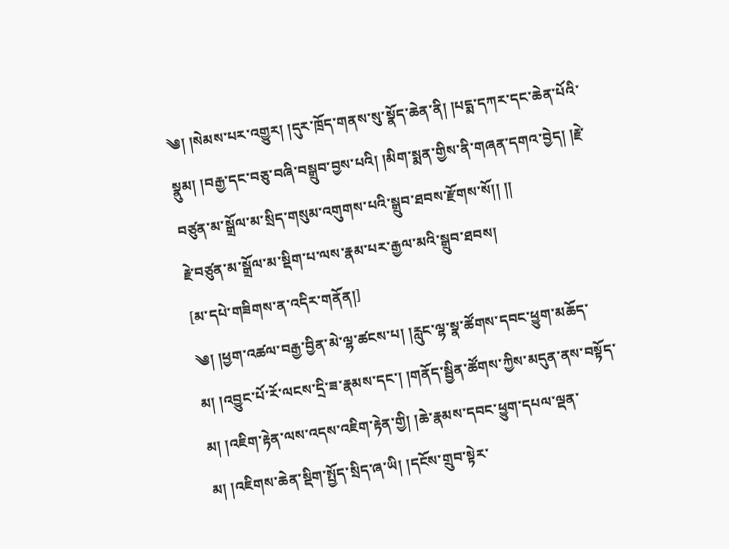༄། །སེམས་པར་འགྱུར། །དུར་ཁྲོད་གནས་སུ་སྣོད་ཆེན་ནི། །པདྨ་དཀར་དང་ཆེན་པོའི་སྣུམ། །བརྒྱ་དང་བཅུ་བཞི་བསྒྲུབ་བྱས་པའི། །མིག་སྨན་གྱིས་ནི་གཞན་དགའ་བྱེད། །རྗེ་བཙུན་མ་སྒྲོལ་མ་སྲིད་གསུམ་འགུགས་པའི་སྒྲུབ་ཐབས་རྫོགས་སོ།། །།
རྗེ་བཙུན་མ་སྒྲོལ་མ་སྡིག་པ་ལས་རྣམ་པར་རྒྱལ་མའི་སྒྲུབ་ཐབས།
[མ་དཔེ་གཟིགས་ན་འདིར་གནོན།]
༄། །ཕྱག་འཚལ་བརྒྱ་བྱིན་མེ་ལྷ་ཚངས་པ། །རླུང་ལྷ་སྣ་ཚོགས་དབང་ཕྱུག་མཆོད་མ། །འབྱུང་པོ་རོ་ལངས་དྲི་ཟ་རྣམས་དང་། །གནོད་སྦྱིན་ཚོགས་ཀྱིས་མདུན་ནས་བསྟོད་མ། །འཇིག་རྟེན་ལས་འདས་འཇིག་རྟེན་གྱི། །ཆེ་རྣམས་དབང་ཕྱུག་དཔལ་ལྡན་མ། །འཇིགས་ཆེན་སྡིག་སྤྱོད་སྲིད་ཞ་ཡི། །དངོས་གྲུབ་སྟེར་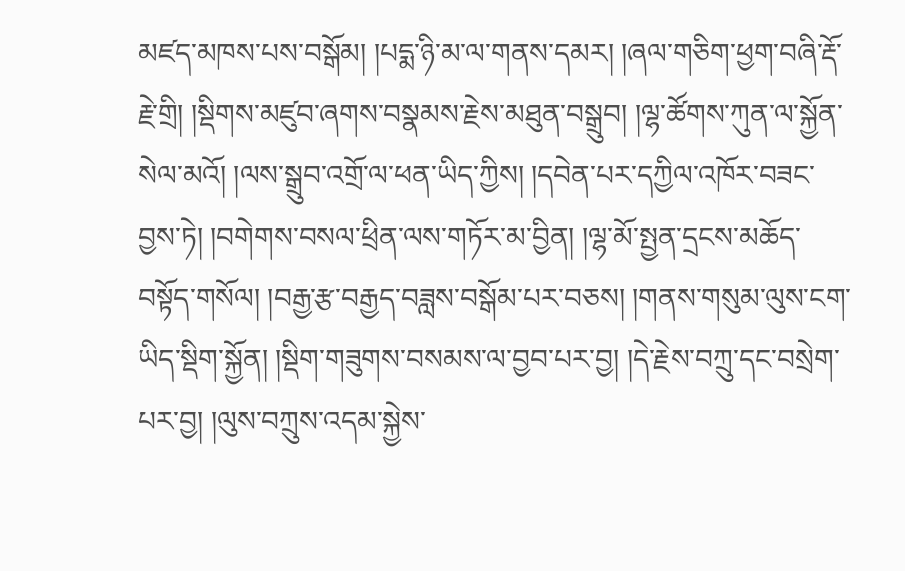མཛད་མཁས་པས་བསྒོམ། །པདྨ་ཉི་མ་ལ་གནས་དམར། །ཞལ་གཅིག་ཕྱག་བཞི་རྡོ་རྗེ་གྲི། །སྡིགས་མཛུབ་ཞགས་བསྣམས་རྗེས་མཐུན་བསྒྲུབ། །ལྷ་ཚོགས་ཀུན་ལ་སྐྱོན་སེལ་མའོ། །ལས་སྒྲུབ་འགྲོ་ལ་ཕན་ཡིད་ཀྱིས། །དབེན་པར་དཀྱིལ་འཁོར་བཟང་བྱས་ཏེ། །བགེགས་བསལ་ཕྲིན་ལས་གཏོར་མ་བྱིན། །ལྷ་མོ་སྤྱན་དྲངས་མཆོད་བསྟོད་གསོལ། །བརྒྱ་རྩ་བརྒྱད་བཟླས་བསྒོམ་པར་བཅས། །གནས་གསུམ་ལུས་ངག་ཡིད་སྡིག་སྐྱོན། །སྡིག་གཟུགས་བསམས་ལ་བྱབ་པར་བྱ། །དེ་རྗེས་བཀྲུ་དང་བསྲེག་པར་བྱ། །ལུས་བཀྲུས་འདམ་སྐྱེས་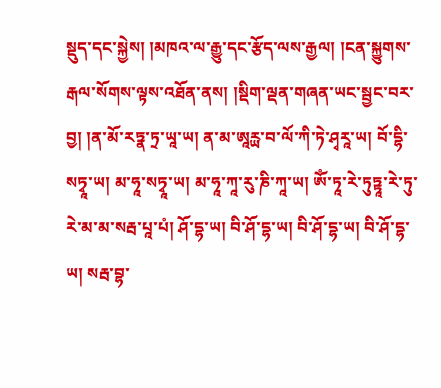སྡུད་དང་སྐྱེས། །མཁའ་ལ་རྒྱུ་དང་རྩོད་ལས་རྒྱལ། །ངན་སྐྱུགས་རྒལ་སོགས་ལྟས་འཐོན་ནས། །སྡིག་ལྡན་གཞན་ཡང་སྦྱང་བར་བྱ། །ན་མོ་རཏྣ་ཏྲ་ཡཱ་ཡ། ན་མ་ཨཱཪྻ་བ་ལོ་ཀི་ཏེ་ཤྭརཱ་ཡ། བོ་དྷི་སཏྭཱ་ཡ། མ་ཧཱ་སཏྭཱ་ཡ། མ་ཧཱ་ཀཱ་རུ་ཎི་ཀཱ་ཡ། ཨོཾ་ཏཱ་རེ་ཏུཏྟཱ་རེ་ཏུ་རེ་མ་མ་སརྦ་པཱ་པཾ། ཤོ་དྷ་ཡ། བི་ཤོ་དྷ་ཡ། བི་ཤོ་དྷ་ཡ། བི་ཤོ་དྷ་ཡ། སརྦ་བྷ་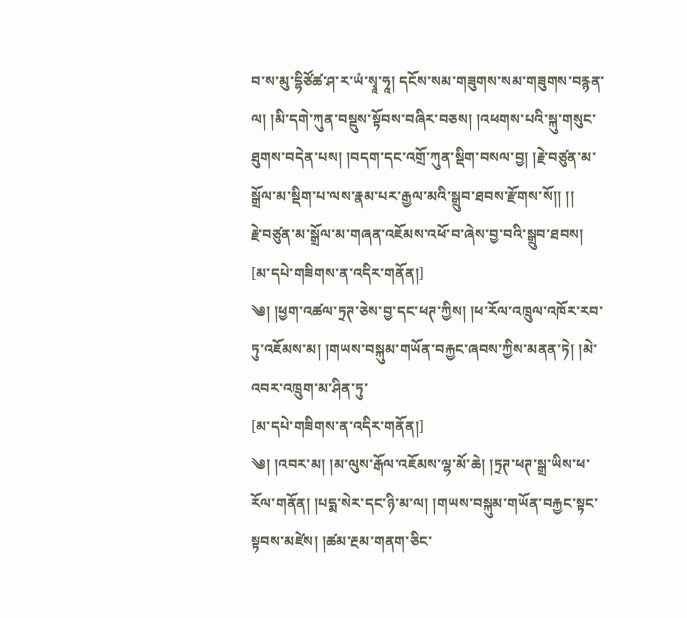བ་ས་མུ་དྷིཙོཚ་ཤ་ར་ཡཾ་སྭཱ་ཧཱ། དངོས་སམ་གཟུགས་སམ་གཟུགས་བརྙན་ལ། །མི་དགེ་ཀུན་བསྡུས་སྟོབས་བཞིར་བཅས། །འཕགས་པའི་སྐུ་གསུང་ཐུགས་བདེན་པས། །བདག་དང་འགྲོ་ཀུན་སྡིག་བསལ་བྱ། །རྗེ་བཙུན་མ་སྒྲོལ་མ་སྡིག་པ་ལས་རྣམ་པར་རྒྱལ་མའི་སྒྲུབ་ཐབས་རྫོགས་སོ།། །།
རྗེ་བཙུན་མ་སྒྲོལ་མ་གཞན་འཇོམས་འཕོ་བ་ཞེས་བྱ་བའི་སྒྲུབ་ཐབས།
[མ་དཔེ་གཟིགས་ན་འདིར་གནོན།]
༄། །ཕྱག་འཚལ་ཏྲཊ་ཅེས་བྱ་དང་ཕཊ་ཀྱིས། །ཕ་རོལ་འཁྲུལ་འཁོར་རབ་ཏུ་འཇོམས་མ། །གཡས་བསྐུམ་གཡོན་བརྐྱང་ཞབས་ཀྱིས་མནན་ཏེ། །མེ་འབར་འཁྲུག་མ་ཤིན་ཏུ་
[མ་དཔེ་གཟིགས་ན་འདིར་གནོན།]
༄། །འབར་མ། །མ་ལུས་རྒོལ་འཇོམས་ལྷ་མོ་ཆེ། །ཏྲཊ་ཕཊ་སྒྲ་ཡིས་ཕ་རོལ་གནོན། །པདྨ་སེར་དང་ཉི་མ་ལ། །གཡས་བསྐུམ་གཡོན་བརྐྱང་སྟང་སྟབས་མཛེས། །ཚམ་རྔམ་གནག་ཅིང་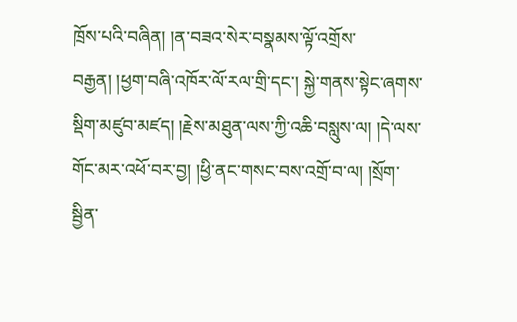ཁྲོས་པའི་བཞིན། །ན་བཟའ་སེར་བསྣམས་ལྟོ་འགྲོས་བརྒྱན། །ཕྱག་བཞི་འཁོར་ལོ་རལ་གྲི་དང་། སྐྱེ་གནས་སྟེང་ཞགས་སྡིག་མཛུབ་མཛད། །རྗེས་མཐུན་ལས་ཀྱི་འཆི་བསླུས་ལ། །དེ་ལས་གོང་མར་འཕོ་བར་བྱ། །ཕྱི་ནང་གསང་བས་འགྲོ་བ་ལ། །སྲོག་སྦྱིན་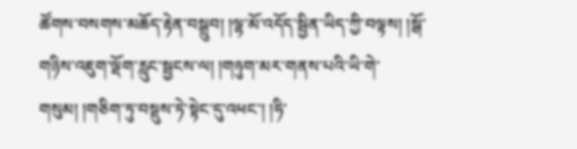ཚོགས་བསགས་མཆོད་རྟེན་བསྒྲུབ། །ལྷ་མོ་འདོད་སྦྱིན་ཡིད་ཀྱི་བལྟས། །སྒོ་གཉིས་འཇུག་ལྡོག་རླུང་སྦྱངས་ལ། །གཉུག་མར་གནས་པའི་ཡི་གེ་གསུམ། །གཅིག་ཏུ་བསྡུས་ཏེ་སྟེང་དུ་འཕང་། །ཧི་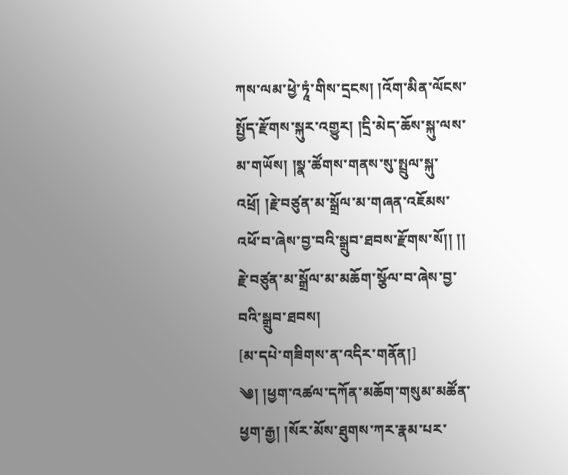ཀས་ལམ་ཕྱེ་ཏཱཾ་གིས་དྲངས། །འོག་མིན་ལོངས་སྤྱོད་རྫོགས་སྐུར་འགྱུར། །དྲི་མེད་ཆོས་སྐུ་ལས་མ་གཡོས། །སྣ་ཚོགས་གནས་སུ་སྤྲུལ་སྐུ་འཕྲོ། །རྗེ་བཙུན་མ་སྒྲོལ་མ་གཞན་འཇོམས་འཕོ་བ་ཞེས་བྱ་བའི་སྒྲུབ་ཐབས་རྫོགས་སོ།། །།
རྗེ་བཙུན་མ་སྒྲོལ་མ་མཆོག་སྩོལ་བ་ཞེས་བྱ་བའི་སྒྲུབ་ཐབས།
[མ་དཔེ་གཟིགས་ན་འདིར་གནོན།]
༄། །ཕྱག་འཚལ་དཀོན་མཆོག་གསུམ་མཚོན་ཕྱག་རྒྱ། །སོར་མོས་ཐུགས་ཀར་རྣམ་པར་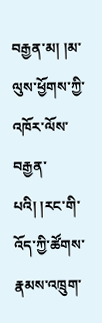བརྒྱན་མ། །མ་ལུས་ཕྱོགས་ཀྱི་འཁོར་ལོས་བརྒྱན་པའི། །རང་གི་འོད་ཀྱི་ཚོགས་རྣམས་འཁྲུག་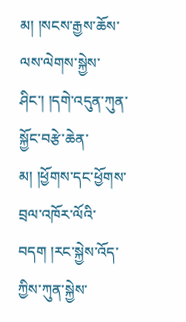མ། །སངས་རྒྱས་ཆོས་ལས་ལེགས་སྐྱེས་ཤིང་། །དགེ་འདུན་ཀུན་སྐྱོང་བརྩེ་ཆེན་མ། །ཕྱོགས་དང་ཕྱོགས་བྲལ་འཁོར་ལོའི་བདག །རང་སྐྱེས་འོད་ཀྱིས་ཀུན་སྐྱེས་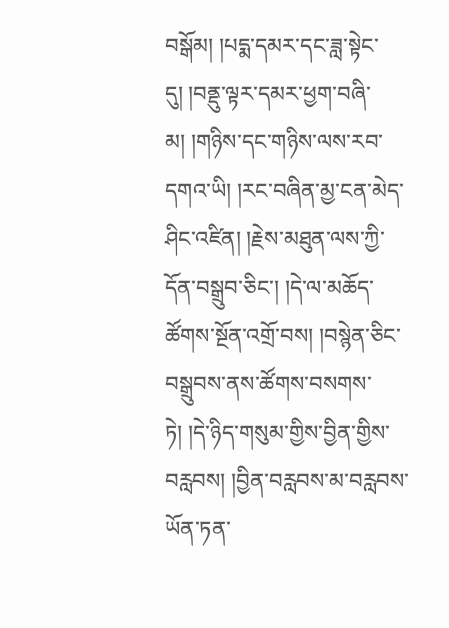བསྒོམ། །པདྨ་དམར་དང་ཟླ་སྟེང་དུ། །བནྡུ་ལྟར་དམར་ཕྱག་བཞི་མ། །གཉིས་དང་གཉིས་ལས་རབ་དགའ་ཡི། །རང་བཞིན་མྱ་ངན་མེད་ཤིང་འཛིན། །རྗེས་མཐུན་ལས་ཀྱི་དོན་བསྒྲུབ་ཅིང་། །དེ་ལ་མཆོད་ཚོགས་སྔོན་འགྲོ་བས། །བསྙེན་ཅིང་བསྒྲུབས་ནས་ཚོགས་བསགས་ཏེ། །དེ་ཉིད་གསུམ་གྱིས་བྱིན་གྱིས་བརླབས། །བྱིན་བརླབས་མ་བརླབས་ཡོན་ཏན་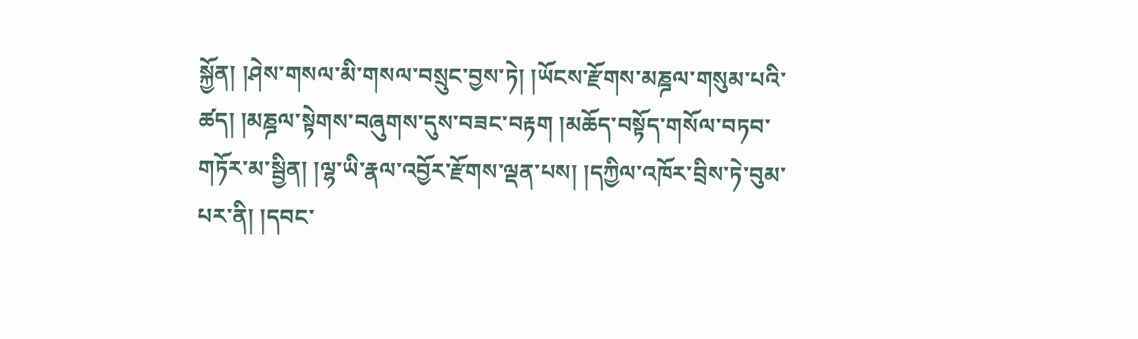སྐྱོན། །ཤེས་གསལ་མི་གསལ་བསྲུང་བྱས་ཏེ། །ཡོངས་རྫོགས་མཎྜལ་གསུམ་པའི་ཚད། །མཎྜལ་སྟེགས་བཞུགས་དུས་བཟང་བརྟག །མཆོད་བསྟོད་གསོལ་བཏབ་གཏོར་མ་སྦྱིན། །ལྷ་ཡི་རྣལ་འབྱོར་རྫོགས་ལྡན་པས། །དཀྱིལ་འཁོར་བྲིས་ཏེ་བུམ་པར་ནི། །དབང་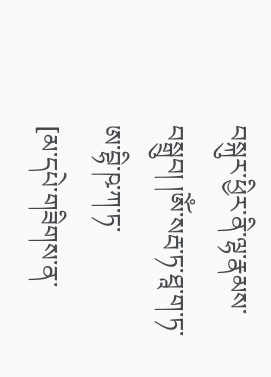བསྐུར་ཕྱིར་ནི་ལྷ་རྣམས་བསྒྲུབ། །ཨོཾ་སརྦ་ཏ་ཐཱ་ག་ཏ་ཨ་བྷི་ཥ་ཀ་ཏ་
[མ་དཔེ་གཟིགས་ན་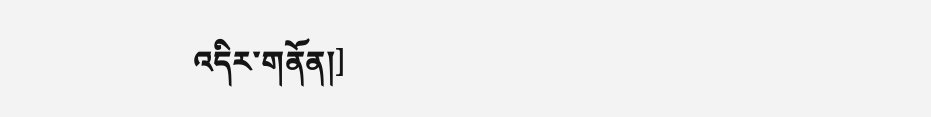འདིར་གནོན།]